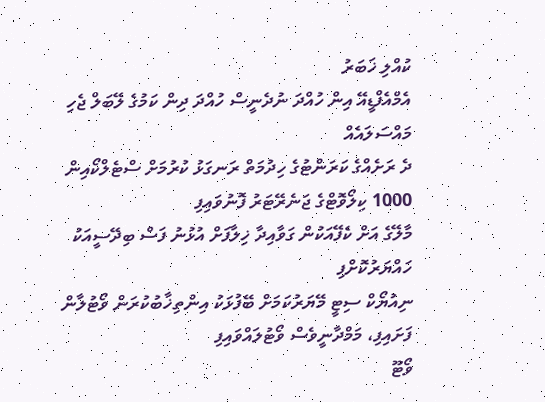ކުއްލި ޚަބަރު
އެމްއެފްޑީއޭ އިން ހުއްދަ ނުދެނީސް ހުއްދަ ދިން ކަމުގެ ލޭބަލް ޖެހި މައްސަލައެއް
ދެ ރަށެއްގެ ކަރަންޓުގެ ހިދުމަތް ރަނގަޅު ކުރުމަށް ސްޓެލްކޯއިން 1000 ކިލޯވޮޓްގެ ޖަނެރޭޓަރު ފޮނުވައިފި
މާލޭގެ އަށް ކެފޭއަކުން ގަވާއިދާ ޚިލާފަށް އުޅުނު ފަސް ބިދޭސީއަކު ހައްޔަރުކޮށްފި
ނިއުޔޯކް ސިޓީ މޭޔަރުކަމަށް ބޭފުޅަކު އިންތިޚާބުކުރަން ވޯޓުލާން ފަށައިފި، މަމްދާނީވެސް ވޯޓުލައްވައިފި
ވޯޓޫ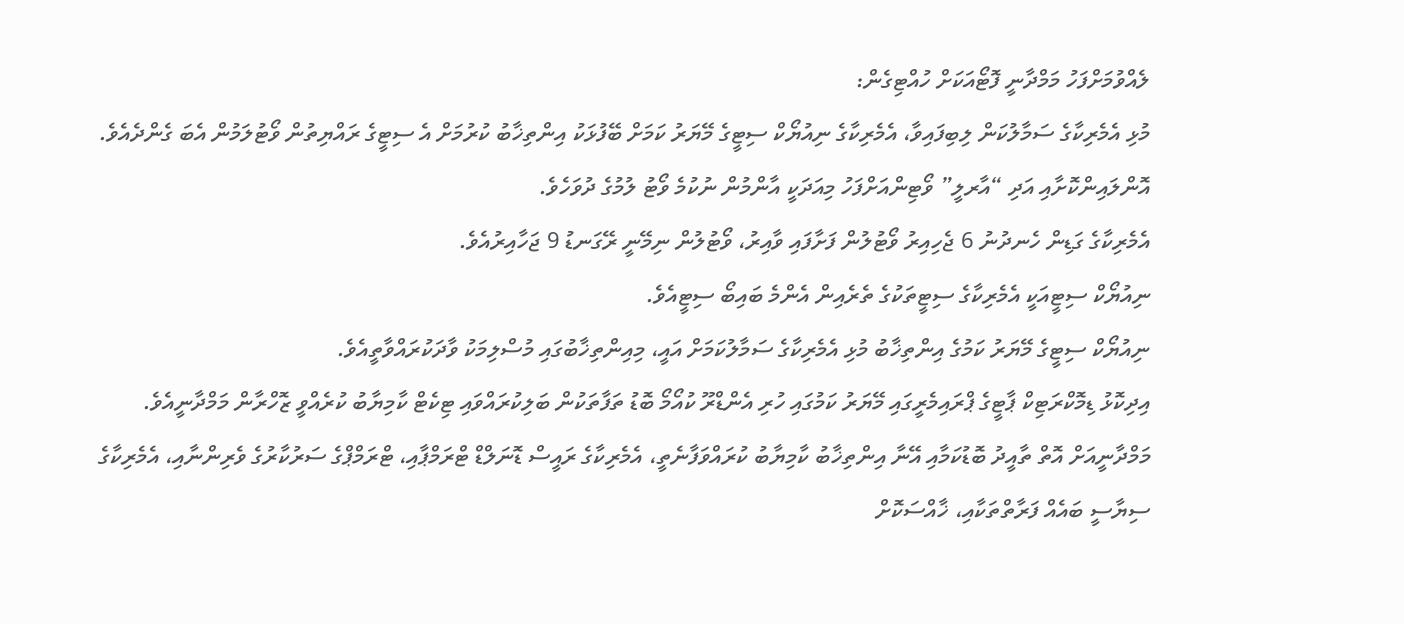ލެއްވުމަށްފަހު މަމްދާނީ ފޮޓޯއަކަށް ހުއްޓިގެން:
މުޅި އެމެރިކާގެ ސަމާލުކަން ލިބިފައިވާ، އެމެރިކާގެ ނިއުޔޯކް ސިޓީގެ މޭޔަރު ކަމަށް ބޭފުޅަކު އިންތިޚާބު ކުރުމަށް އެ ސިޓީގެ ރައްޔިތުން ވޯޓުލަމުން އެބަ ގެންދެއެވެ.
އޮންލައިންކޮށާއި އަދި “އާރލީ” ވޯޓިންއަށްފަހު މިއަދަކީ އާންމުން ނުކުމެ ވޯޓު ލުމުގެ ދުވަހެވެ.
އެމެރިކާގެ ގަޑިން ހެނދުނު 6 ޖެހިއިރު ވޯޓުލުން ފަށާފައި ވާއިރު، ވޯޓުލުން ނިމޭނީ ރޭގަނޑު 9 ޖަހާއިރުއެވެ.
ނިއުޔޯކް ސިޓީއަކީ އެމެރިކާގެ ސިޓީތަކުގެ ތެރެއިން އެންމެ ބައިބޯ ސިޓީއެވެ.
ނިއުޔޯކް ސިޓީގެ މޭޔަރު ކަމުގެ އިންތިޚާބު މުޅި އެމެރިކާގެ ސަމާލުކަމަށް އައީ، މިއިންތިޚާބުގައި މުސްލިމަކު ވާދަކުރައްވާތީއެވެ.
އިދިކޮޅު ޑިމޮކްރަޓިކް ޕާޓީގެ ޕްރައިމެރީގައި މޭޔަރު ކަމުގައި ހުރި އެންޑްރޫ ކުއޯމޯ ބޮޑު ތަފާތަކުން ބަލިކުރައްވައި ޓިކެޓް ކާމިޔާބު ކުރެއްވީ ޒޮހްރާން މަމްދާނީއެވެ.
މަމްދާނީއަށް އޮތް ތާއީދު ބޮޑުކަމާއި އޭނާ އިންތިޚާބު ކާމިޔާބު ކުރައްވަފާނެތީ، އެމެރިކާގެ ރައީސް ޑޮނަލްޑް ޓްރަމްޕާއި، ޓްރަމްޕްގެ ސަރުކާރުގެ ވެރިންނާއި، އެމެރިކާގެ ސިޔާސީ ބައެއް ފަރާތްތަކާއި، ޚާއްސަކޮށް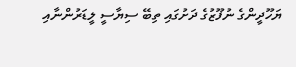ޔަހޫދީންގެ ނުފޫޒުގެ ދަށުގައި ތިބޭ ސިޔާސީ ލީޑަރުންނާއި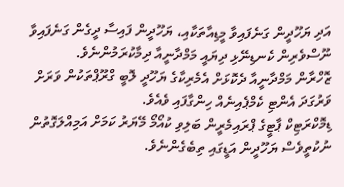އަދި ޔަހޫދީން ގަނެފައިވާ މީޑިއާތަކާއި، ޔަހޫދީން ފައިސާ ދީގެން ގަނެފައިވާ ނޫސްވެރިން ކެނޑިނޭޅި ދިޔައީ މަމްދާނީއާ ދިމާކުރަމުންނެވެ.
ޒޮހްރާން މަމްދާނީއާ ދެކޮޅަށް އެމެރިކާގެ ޔަހޫދީ ލޮބީ ގްރޫޕްތަކުން ވަރަށް ވަރުގަދަ އެންޓި ކެމްޕެއިނެއް ހިންގާފައި ވެއެވެ.
ޑިމޮކްރަޓިކް ޕާޓީގެ ޕްރައިމެރީން ބަލިވި ކުއޯމޯ މޭޔަރު ކަމަށް އަމިއްލަގޮތުން ނުކުތީވެސް ޔަހޫދީން އަޑީގައި ތިބެގެންނެވެ.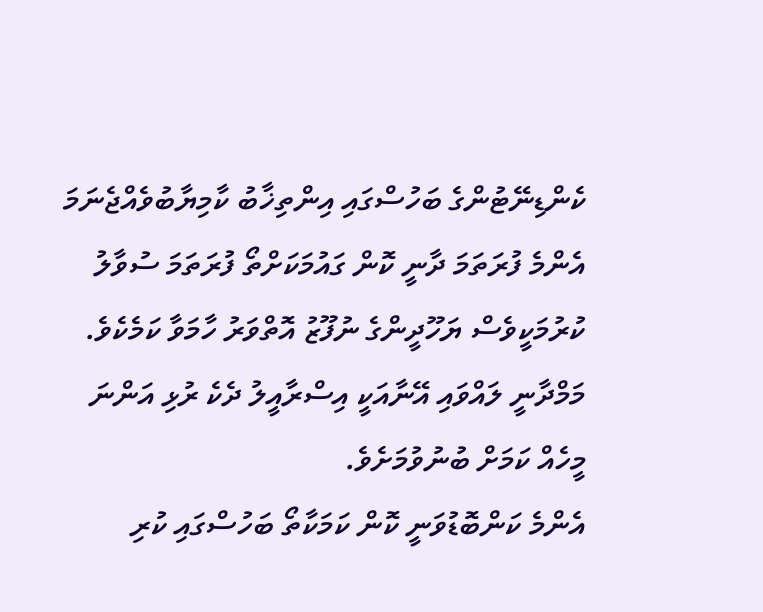ކެންޑިނޭޓުންގެ ބަހުސްގައި އިންތިޚާބު ކާމިޔާބުވެއްޖެނަމަ އެންމެ ފުރަތަމަ ދާނީ ކޮން ގައުމަކަށްތޯ ފުރަތަމަ ސުވާލު ކުރުމަކީވެސް ޔަހޫދީންގެ ނުފޫޒު އޮތްވަރު ހާމަވާ ކަމެކެވެ. މަމްދާނީ ލައްވައި އޭނާއަކީ އިސްރާއީލު ދެކެ ރުޅި އަންނަ މީހެއް ކަމަށް ބުނުވުމަށެވެ.
އެންމެ ކަންބޮޑުވަނީ ކޮން ކަމަކާތޯ ބަހުސްގައި ކުރި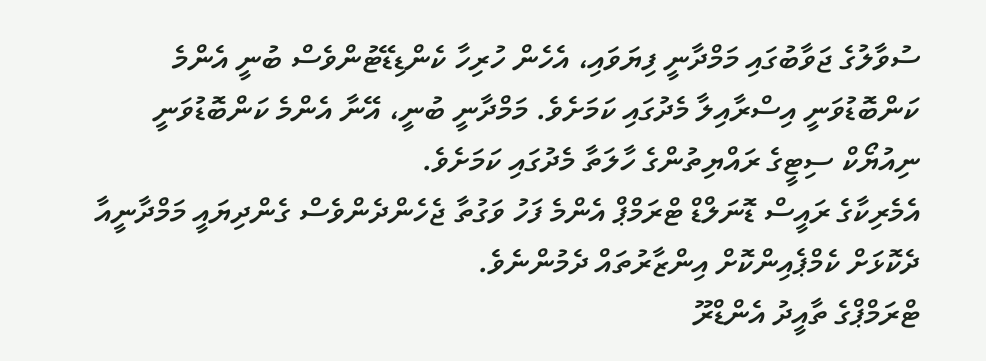ސުވާލުގެ ޖަވާބުގައި މަމްދާނީ ފިޔަވައި، އެހެން ހުރިހާ ކެންޑިޑޭޓުންވެސް ބުނީ އެންމެ ކަންބޮޑުވަނީ އިސްރާއިލާ މެދުގައި ކަމަށެވެ. މަމްދާނީ ބުނީ، އޭނާ އެންމެ ކަންބޮޑުވަނީ ނިއުޔޯކް ސިޓީގެ ރައްޔިތުންގެ ހާލަތާ މެދުގައި ކަމަށެވެ.
އެމެރިކާގެ ރައީސް ޑޮނަލްޑް ޓްރަމްޕް އެންމެ ފަހު ވަގުތާ ޖެހެންދެންވެސް ގެންދިޔައީ މަމްދާނީއާ ދެކޮޅަށް ކެމްޕެއިންކޮށް އިންޒާރުތައް ދެމުންނެވެ.
ޓްރަމްޕްގެ ތާއީދު އެންޑްރޫ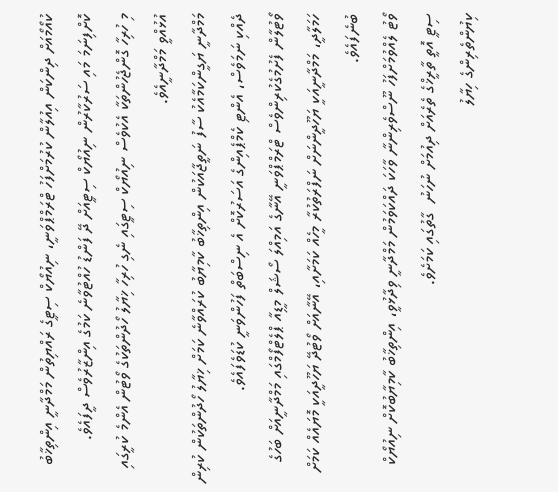ކުއޯމޯއަށް ދިންކަން އިއުލާން ކުރުމަށްފަހު ޓްރަމްޕްވަނީ، ނިއުޔޯކް ސިޓީގެ ރައްޔިތުން މަމްދާނީ އިންތިޚާބު ކޮށްފިނަމަ މައި ސަރުކާރުން ނިއުޔޯކް ސިޓީއަށް ދޭ ފަންޑު ހުއްޓުވާނެ ކަމުގެ އިންޒާރުވެސް ދީފައެވެ.
މި ހުރިހާ ގޮންޖެހުންތަކާ އެކުވެސް ނިއުޔޯކް ސިޓީގައި ނެގި ހުރިހާ ޚިޔާލު ހޯދުންތަކުގެ ވޯޓުން އެންމެ ކުރީގައި އުޅުއްވީ މަމްދާނީއެވެ.
މަމްދާނީ ޔަގީންކަމާއެކު ސާފު ނަތީޖާއަކުން އިންތިޚާބު ކާމިޔާބު ކުރައްވާނެ ކަމަށް ޚިޔާލު ހޯދުންތަކުން ކުރިން ދެއްކި ނަމަވެސް، އެންޓި ކެމްޕެއިންގެ އަސަރުކޮށް އެ ނިސްބަތް ފަހުންވަނީ ކުޑަވެފައެވެ.
ވޯޓުލާން ފެށުމުގެކުރިންވެސް ޓްރަމްޕްވަނީ އޭނާގެ އަމިއްލަ ސޯޝަލް މީޑިއާ ޕްލެޓްފޯމްގައި މަމްދާނީއަށް ބަހުގެ ހަމަލާދީ، މަމްދާނީއަކީ ޔަހޫދީންނަށް ނަފްރަތުކުރާ މީހެއް ކަމަށާއި، އޭނާއަށް ވޯޓުދޭ ޔަހޫދީއަކީ މޮޔައެއް ކަމަށް ބުނެފައެވެ.
ވޯޓު ލެއްވުމަށްފަހު ނޫސްވެރިންނާ ވާހަކަ ދައްކަވަމުން މަމްދާނީ ވިދާޅުވީ، އިންތިޚާބު ކާމިޔާބުކޮށް ނިއުޔޯކް ސިޓީ އޮތީ ތާރީޚްގެ ތެރެއަށް ދިއުމަށް ނުހަނު  ގާތުގައި ކަމަށެވެ.
ކިޔުންތެރިންގެ ހިޔާލު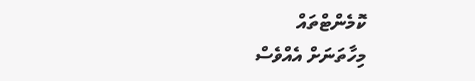ކޮމެންޓްތައް
މިހާތަނަށް އެއްވެސް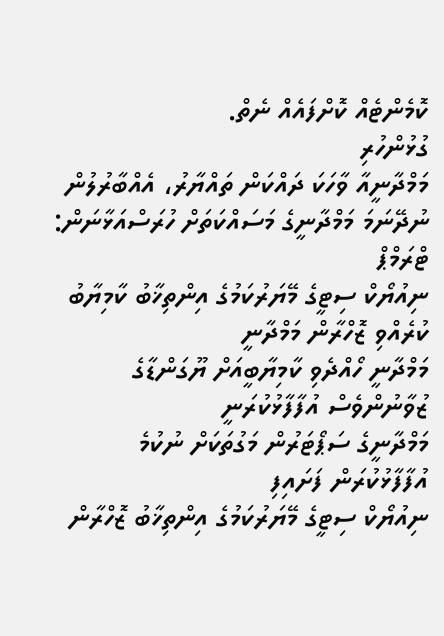ކޮމެންޓެއް ކޮށްފައެއް ނެތް.
ގުޅުންހުރި
މަމްދާނީއާ ވާހަކަ ދައްކަން ތައްޔާރު، އެއްބާރުލުން ނުދޭނަމަ މަމްދާނީގެ މަސައްކަތަށް ހުރަސްއަޅާނަން: ޓްރަމްޕް
ނިއުޔޯކް ސިޓީގެ މޭޔަރުކަމުގެ އިންތިޚާބު ކާމިޔާބު ކުރެއްވި ޒޮހްރާން މަމްދާނީ
މަމްދާނީ ހޯއްދެވި ކާމިޔާބީއަށް ޔޫގަންޑާގެ ޒުވާނުންވެސް އުފާފާޅުކުރަނީ
މަމްދާނީގެ ސަޕޯޓަރުން މަގުތަކަށް ނުކުމެ އުފާފާޅުކުރަން ފަށައިފި
ނިއުޔޯކް ސިޓީގެ މޭޔަރުކަމުގެ އިންތިޚާބު ޒޮހްރާން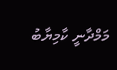މަމްދާނީ ކާމިޔާބު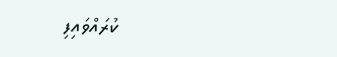ކުރައްވައިފި